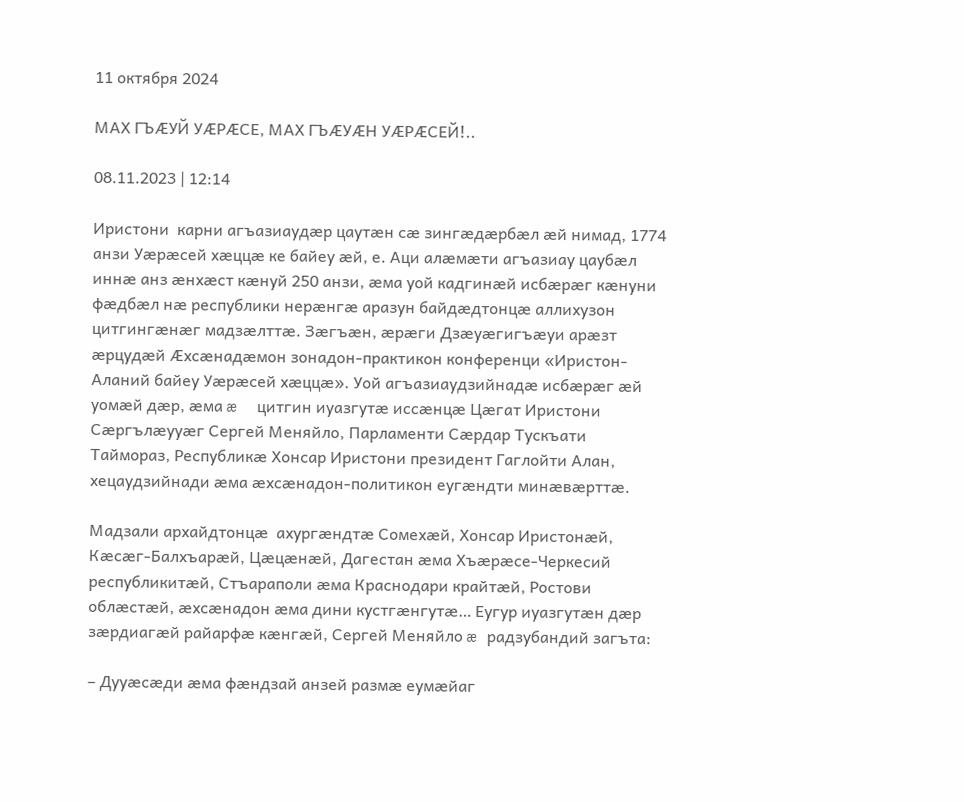11 октября 2024

МАХ ГЪÆУЙ УÆРÆСЕ, МАХ ГЪÆУÆН УÆРÆСЕЙ!..

08.11.2023 | 12:14

Иристони  карни агъазиаудæр цаутæн сæ зингæдæрбæл æй нимад, 1774 анзи Уæрæсей хæццæ ке байеу æй, е. Аци алæмæти агъазиау цаубæл иннæ анз æнхæст кæнуй 250 анзи, æма уой кадгинæй исбæрæг кæнуни фæдбæл нæ республики нерæнгæ аразун байдæдтонцæ аллихузон  цитгингæнæг мадзæлттæ. Зæгъæн, æрæги Дзæуæгигъæуи арæзт æрцудæй Æхсæнадæмон зонадон-практикон конференци «Иристон-Аланий байеу Уæрæсей хæццæ». Уой агъазиаудзийнадæ исбæрæг æй уомæй дæр, æма æ  цитгин иуазгутæ иссæнцæ Цæгат Иристони Сæргълæууæг Сергей Меняйло, Парламенти Сæрдар Тускъати Таймораз, Республикæ Хонсар Иристони президент Гаглойти Алан, хецаудзийнади æма æхсæнадон-политикон еугæндти минæвæрттæ.

Мадзали архайдтонцæ  ахургæндтæ Сомехæй, Хонсар Иристонæй, Кæсæг-Балхъарæй, Цæцæнæй, Дагестан æма Хъæрæсе-Черкесий республикитæй, Стъараполи æма Краснодари крайтæй, Ростови облæстæй, æхсæнадон æма дини кустгæнгутæ… Еугур иуазгутæн дæр зæрдиагæй райарфæ кæнгæй, Сергей Меняйло æ радзубандий загъта:

– Дууæсæди æма фæндзай анзей размæ еумæйаг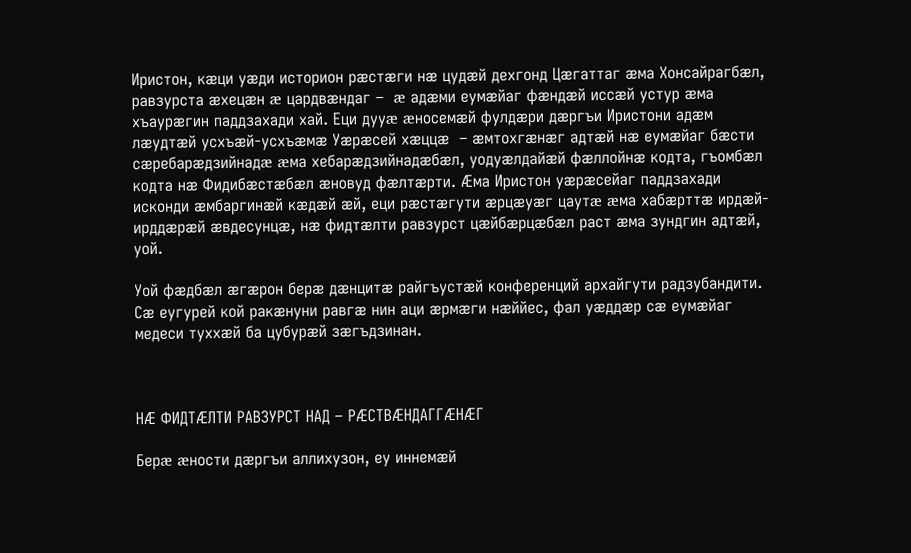Иристон, кæци уæди историон рæстæги нæ цудæй дехгонд Цæгаттаг æма Хонсайрагбæл, равзурста æхецæн æ цардвæндаг –  æ адæми еумæйаг фæндæй иссæй устур æма хъаурæгин паддзахади хай. Еци дууæ æносемæй фулдæри дæргъи Иристони адæм лæудтæй усхъæй-усхъæмæ Уæрæсей хæццæ  – æмтохгæнæг адтæй нæ еумæйаг бæсти сæребарæдзийнадæ æма хебарæдзийнадæбæл, уодуæлдайæй фæллойнæ кодта, гъомбæл кодта нæ Фидибæстæбæл æновуд фæлтæрти. Æма Иристон уæрæсейаг паддзахади исконди æмбаргинæй кæдæй æй, еци рæстæгути æрцæуæг цаутæ æма хабæрттæ ирдæй-ирддæрæй æвдесунцæ, нæ фидтæлти равзурст цæйбæрцæбæл раст æма зундгин адтæй, уой.

Уой фæдбæл æгæрон берæ дæнцитæ райгъустæй конференций архайгути радзубандити. Сæ еугурей кой ракæнуни равгæ нин аци æрмæги нæййес, фал уæддæр сæ еумæйаг медеси туххæй ба цубурæй зæгъдзинан.



НÆ ФИДТÆЛТИ РАВЗУРСТ НАД – РÆСТВÆНДАГГÆНÆГ

Берæ æности дæргъи аллихузон, еу иннемæй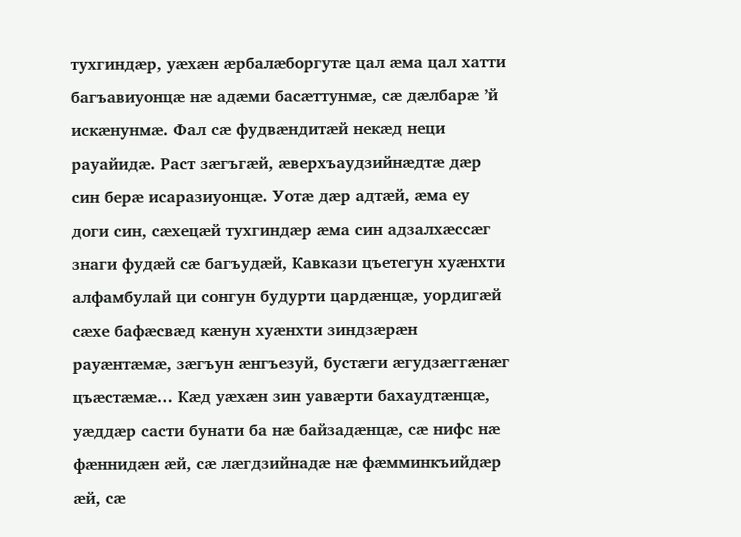тухгиндæр, уæхæн æрбалæборгутæ цал æма цал хатти багъавиуонцæ нæ адæми басæттунмæ, сæ дæлбарæ ’й искæнунмæ. Фал сæ фудвæндитæй некæд неци рауайидæ. Раст зæгъгæй, æверхъаудзийнæдтæ дæр син берæ исаразиуонцæ. Уотæ дæр адтæй, æма еу доги син, сæхецæй тухгиндæр æма син адзалхæссæг знаги фудæй сæ багъудæй, Кавкази цъетегун хуæнхти алфамбулай ци сонгун будурти цардæнцæ, уордигæй сæхе бафæсвæд кæнун хуæнхти зиндзæрæн рауæнтæмæ, зæгъун æнгъезуй, бустæги æгудзæггæнæг цъæстæмæ… Кæд уæхæн зин уавæрти бахаудтæнцæ, уæддæр састи бунати ба нæ байзадæнцæ, сæ нифс нæ фæннидæн æй, сæ лæгдзийнадæ нæ фæмминкъийдæр æй, сæ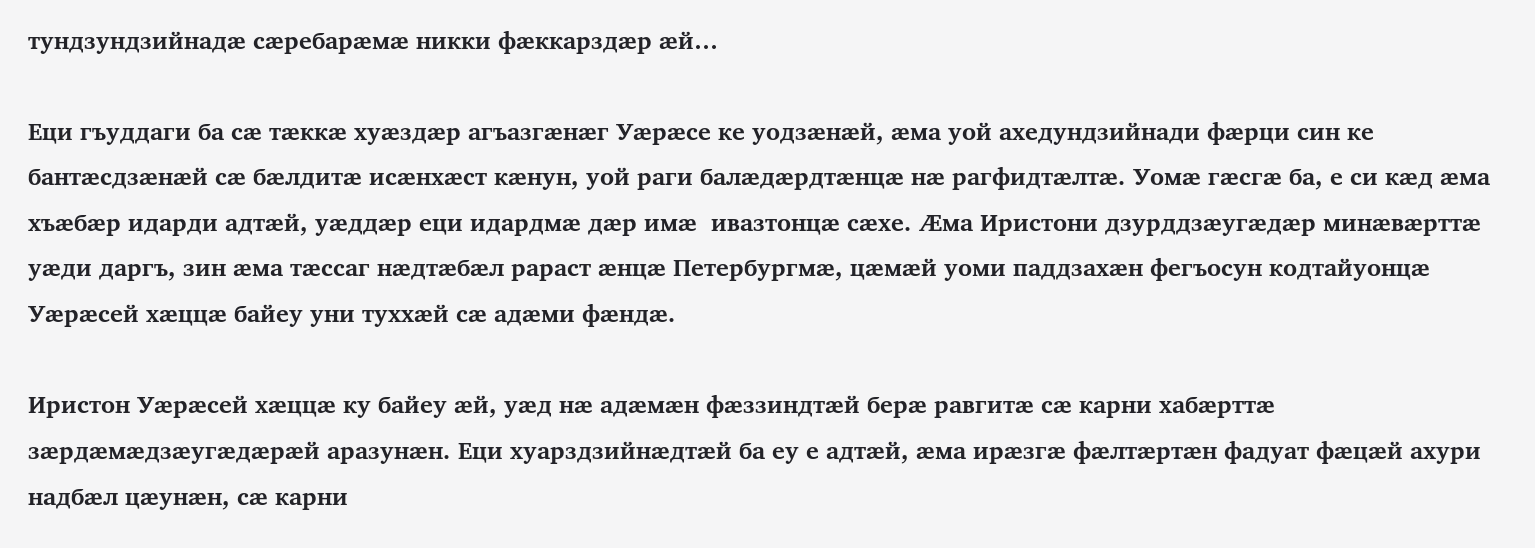тундзундзийнадæ сæребарæмæ никки фæккарздæр æй…

Еци гъуддаги ба сæ тæккæ хуæздæр агъазгæнæг Уæрæсе ке уодзæнæй, æма уой ахедундзийнади фæрци син ке бантæсдзæнæй сæ бæлдитæ исæнхæст кæнун, уой раги балæдæрдтæнцæ нæ рагфидтæлтæ. Уомæ гæсгæ ба, е си кæд æма хъæбæр идарди адтæй, уæддæр еци идардмæ дæр имæ  ивазтонцæ сæхе. Æма Иристони дзурддзæугæдæр минæвæрттæ уæди даргъ, зин æма тæссаг нæдтæбæл рараст æнцæ Петербургмæ, цæмæй уоми паддзахæн фегъосун кодтайуонцæ Уæрæсей хæццæ байеу уни туххæй сæ адæми фæндæ.

Иристон Уæрæсей хæццæ ку байеу æй, уæд нæ адæмæн фæззиндтæй берæ равгитæ сæ карни хабæрттæ зæрдæмæдзæугæдæрæй аразунæн. Еци хуарздзийнæдтæй ба еу е адтæй, æма ирæзгæ фæлтæртæн фадуат фæцæй ахури надбæл цæунæн, сæ карни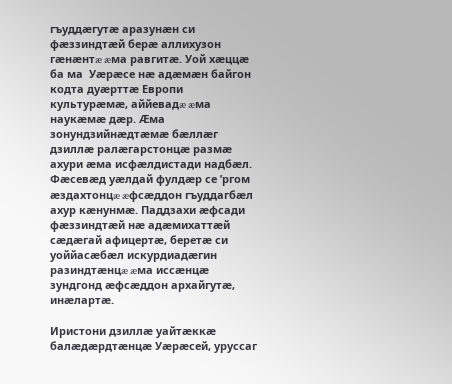гъуддæгутæ аразунæн си фæззиндтæй берæ аллихузон гæнæнтæ æма равгитæ. Уой хæццæ ба ма  Уæрæсе нæ адæмæн байгон кодта дуæрттæ Европи культурæмæ, аййевадæ æма наукæмæ дæр. Æма зонундзийнæдтæмæ бæллæг дзиллæ ралæгарстонцæ размæ ахури æма исфæлдистади надбæл. Фæсевæд уæлдай фулдæр се ’ргом æздахтонцæ æфсæддон гъуддагбæл ахур кæнунмæ. Паддзахи æфсади фæззиндтæй нæ адæмихаттæй сæдæгай афицертæ, беретæ си уоййасæбæл искурдиадæгин разиндтæнцæ æма иссæнцæ зундгонд æфсæддон архайгутæ, инæлартæ.

Иристони дзиллæ уайтæккæ балæдæрдтæнцæ Уæрæсей, уруссаг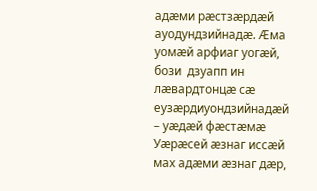адæми рæстзæрдæй ауодундзийнадæ. Æма уомæй арфиаг уогæй, бози  дзуапп ин лæвардтонцæ сæ еузæрдиуондзийнадæй – уæдæй фæстæмæ Уæрæсей æзнаг иссæй мах адæми æзнаг дæр,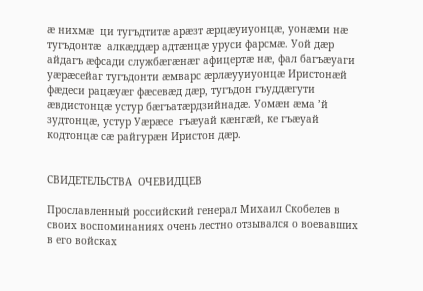æ нихмæ  ци тугъдтитæ арæзт æрцæуиуонцæ, уонæми нæ тугъдонтæ  алкæддæр адтæнцæ уруси фарсмæ. Уой дæр айдагъ æфсади службæгæнæг афицертæ нæ, фал багъæуаги уæрæсейаг тугъдонти æмварс æрлæууиуонцæ Иристонæй фæдеси рацæуæг фæсевæд дæр, тугъдон гъуддæгути æвдистонцæ устур бæгъатæрдзийнадæ. Уомæн æма ’й зудтонцæ, устур Уæрæсе  гъæуай кæнгæй, ке гъæуай кодтонцæ сæ райгурæн Иристон дæр.


СВИДЕТЕЛЬСТВА  ОЧЕВИДЦЕВ

Прославленный российский генерал Михаил Скобелев в своих воспоминаниях очень лестно отзывался о воевавших в его войсках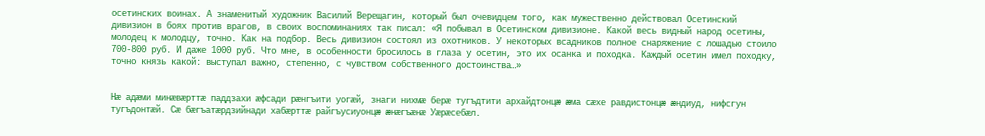осетинских воинах. А знаменитый художник Василий Верещагин, который был очевидцем того, как мужественно действовал Осетинский дивизион в боях против врагов, в своих воспоминаниях так писал: «Я побывал в Осетинском дивизионе. Какой весь видный народ осетины, молодец к молодцу, точно. Как на подбор. Весь дивизион состоял из охотников. У некоторых всадников полное снаряжение с лошадью стоило 700-800 руб. И даже 1000 руб. Что мне, в особенности бросилось в глаза у осетин, это их осанка и походка. Каждый осетин имел походку, точно князь какой: выступал важно, степенно, с чувством собственного достоинства…»


Нæ адæми минæвæрттæ паддзахи æфсади рæнгъити уогæй, знаги нихмæ берæ тугъдтити архайдтонцæ æма сæхе равдистонцæ æндиуд, нифсгун тугъдонтæй. Сæ бæгъатæрдзийнади хабæрттæ райгъусиуонцæ æнæгъæнæ Уæрæсебæл.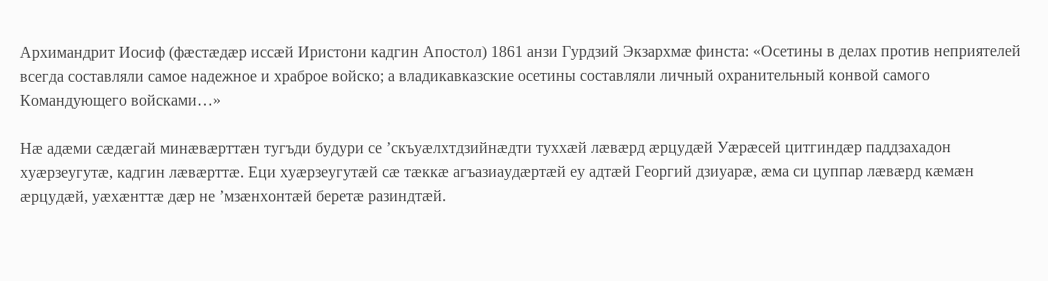Архимандрит Иосиф (фæстæдæр иссæй Иристони кадгин Апостол) 1861 анзи Гурдзий Экзархмæ финста: «Осетины в делах против неприятелей всегда составляли самое надежное и храброе войско; а владикавказские осетины составляли личный охранительный конвой самого Командующего войсками…»

Нæ адæми сæдæгай минæвæрттæн тугъди будури се ’скъуæлхтдзийнæдти туххæй лæвæрд æрцудæй Уæрæсей цитгиндæр паддзахадон хуæрзеугутæ, кадгин лæвæрттæ. Еци хуæрзеугутæй сæ тæккæ агъазиаудæртæй еу адтæй Георгий дзиуарæ, æма си цуппар лæвæрд кæмæн æрцудæй, уæхæнттæ дæр не ’мзæнхонтæй беретæ разиндтæй.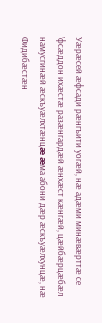Уæрæсей æфсади рæнгъити уогæй, нæ адæми минæвæрттæ се ’фсæддон ихæстæ разæнгардæй æнхæст кæнгæй, цæйбæрцæбæл намусгинæй æскъуæлхтæнцæ æма абони дæр æскъуæлхунцæ, нæ Фидибæстæн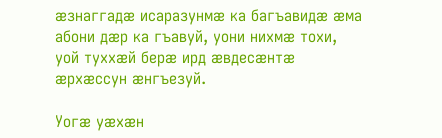æзнаггадæ исаразунмæ ка багъавидæ æма абони дæр ка гъавуй, уони нихмæ тохи, уой туххæй берæ ирд æвдесæнтæ æрхæссун æнгъезуй.

Уогæ уæхæн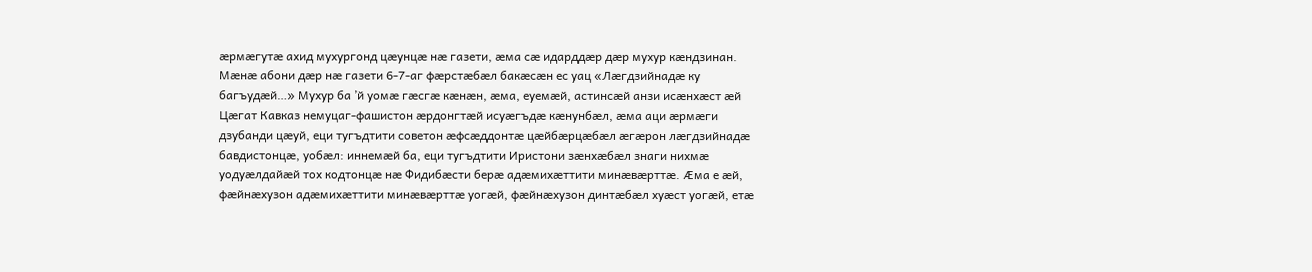æрмæгутæ ахид мухургонд цæунцæ нæ газети, æма сæ идарддæр дæр мухур кæндзинан.  Мæнæ абони дæр нæ газети 6-7-аг фæрстæбæл бакæсæн ес уац «Лæгдзийнадæ ку багъудæй…» Мухур ба ’й уомæ гæсгæ кæнæн, æма, еуемæй, астинсæй анзи исæнхæст æй Цæгат Кавказ немуцаг-фашистон æрдонгтæй исуæгъдæ кæнунбæл, æма аци æрмæги дзубанди цæуй, еци тугъдтити советон æфсæддонтæ цæйбæрцæбæл æгæрон лæгдзийнадæ бавдистонцæ, уобæл: иннемæй ба, еци тугъдтити Иристони зæнхæбæл знаги нихмæ уодуæлдайæй тох кодтонцæ нæ Фидибæсти берæ адæмихæттити минæвæрттæ. Æма е æй, фæйнæхузон адæмихæттити минæвæрттæ уогæй, фæйнæхузон динтæбæл хуæст уогæй, етæ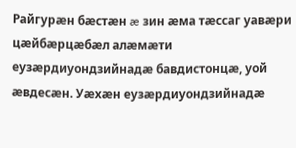Райгурæн бæстæн æ зин æма тæссаг уавæри цæйбæрцæбæл алæмæти еузæрдиуондзийнадæ бавдистонцæ, уой æвдесæн. Уæхæн еузæрдиуондзийнадæ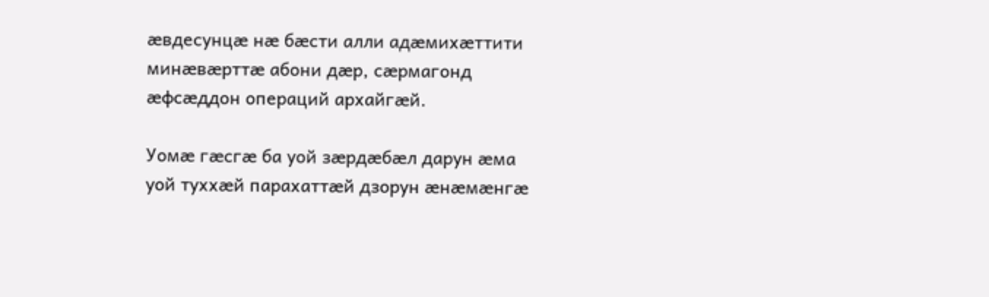æвдесунцæ нæ бæсти алли адæмихæттити минæвæрттæ абони дæр, сæрмагонд æфсæддон операций архайгæй.

Уомæ гæсгæ ба уой зæрдæбæл дарун æма уой туххæй парахаттæй дзорун æнæмæнгæ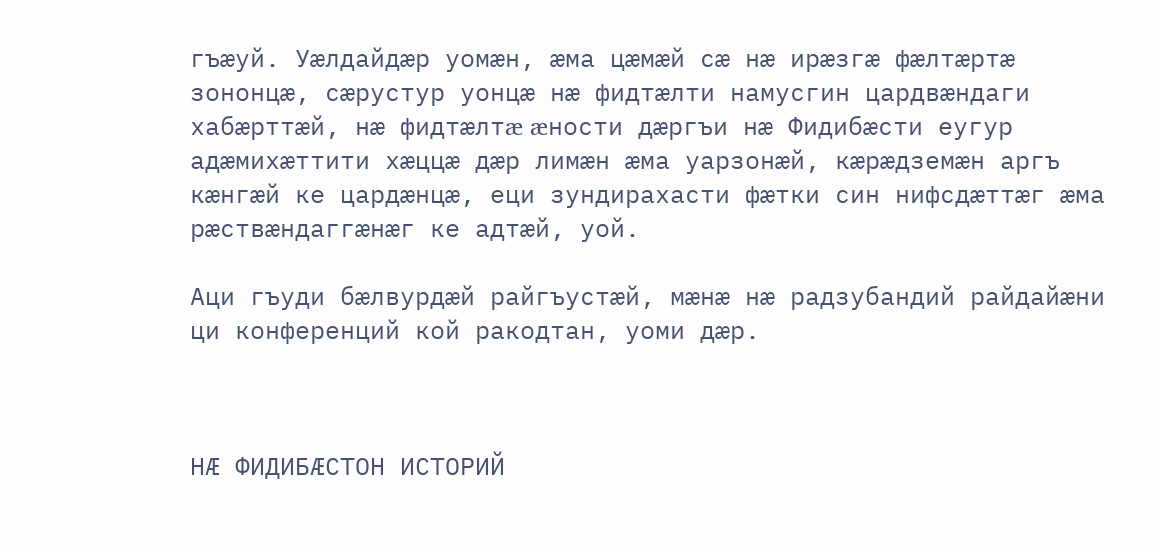гъæуй. Уæлдайдæр уомæн, æма цæмæй сæ нæ ирæзгæ фæлтæртæ зононцæ, сæрустур уонцæ нæ фидтæлти намусгин цардвæндаги хабæрттæй, нæ фидтæлтæ æности дæргъи нæ Фидибæсти еугур адæмихæттити хæццæ дæр лимæн æма уарзонæй, кæрæдземæн аргъ кæнгæй ке цардæнцæ, еци зундирахасти фæтки син нифсдæттæг æма рæствæндаггæнæг ке адтæй, уой.

Аци гъуди бæлвурдæй райгъустæй, мæнæ нæ радзубандий райдайæни ци конференций кой ракодтан, уоми дæр.



НÆ ФИДИБÆСТОН ИСТОРИЙ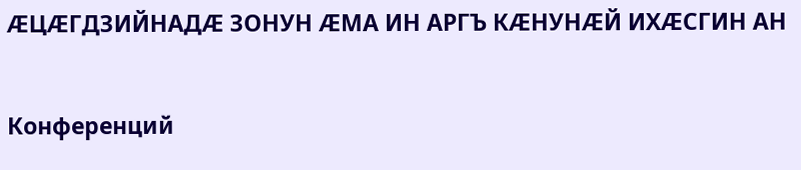ÆЦÆГДЗИЙНАДÆ ЗОНУН ÆМА ИН АРГЪ КÆНУНÆЙ ИХÆСГИН АН

Конференций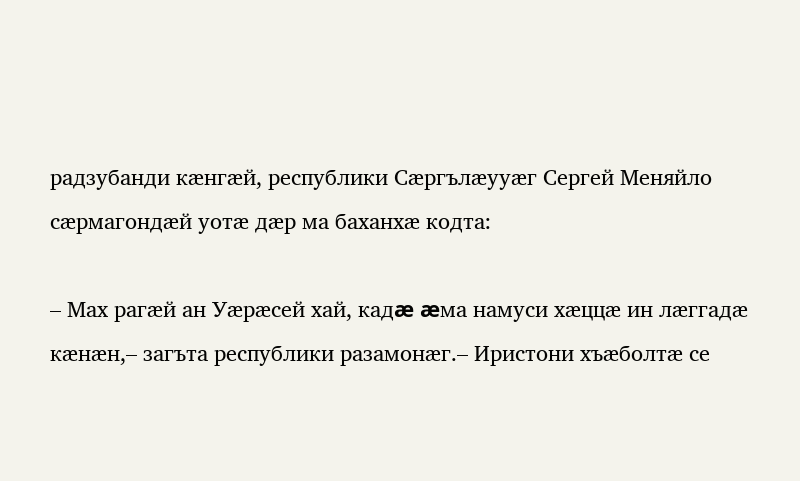радзубанди кæнгæй, республики Сæргълæууæг Сергей Меняйло сæрмагондæй уотæ дæр ма баханхæ кодта:

– Мах рагæй ан Уæрæсей хай, кадæ æма намуси хæццæ ин лæггадæ кæнæн,– загъта республики разамонæг.– Иристони хъæболтæ се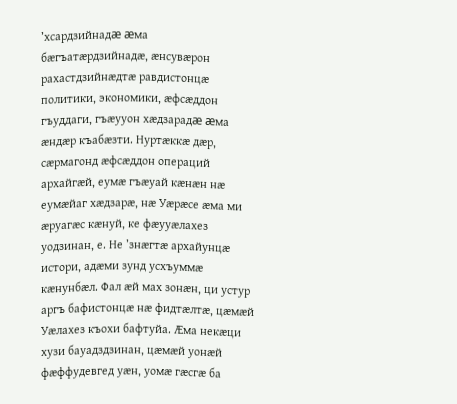’хсардзийнадæ æма бæгъатæрдзийнадæ, æнсувæрон рахастдзийнæдтæ равдистонцæ политики, экономики, æфсæддон гъуддаги, гъæууон хæдзарадæ æма æндæр къабæзти. Нуртæккæ дæр, сæрмагонд æфсæддон операций архайгæй, еумæ гъæуай кæнæн нæ еумæйаг хæдзарæ, нæ Уæрæсе æма ми æруагæс кæнуй, ке фæууæлахез уодзинан, е. Не ’знæгтæ архайунцæ истори, адæми зунд усхъуммæ кæнунбæл. Фал æй мах зонæн, ци устур аргъ бафистонцæ нæ фидтæлтæ, цæмæй  Уæлахез къохи бафтуйа. Æма некæци хузи бауадздзинан, цæмæй уонæй фæффудевгед уæн, уомæ гæсгæ ба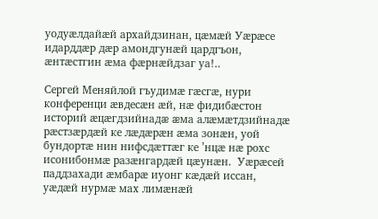уодуæлдайæй архайдзинан, цæмæй Уæрæсе идарддæр дæр амондгунæй цардгъон, æнтæстгин æма фæрнæйдзаг уа!..

Сергей Меняйлой гъудимæ гæсгæ, нури конференци æвдесæн æй, нæ фидибæстон историй æцæгдзийнадæ æма алæмæтдзийнадæ рæстзæрдæй ке лæдæрæн æма зонæн, уой бундортæ нин нифсдæттæг ке ’нцæ нæ рохс исонибонмæ разæнгардæй цæунæн.  Уæрæсей паддзахади æмбарæ иуонг кæдæй иссан, уæдæй нурмæ мах лимæнæй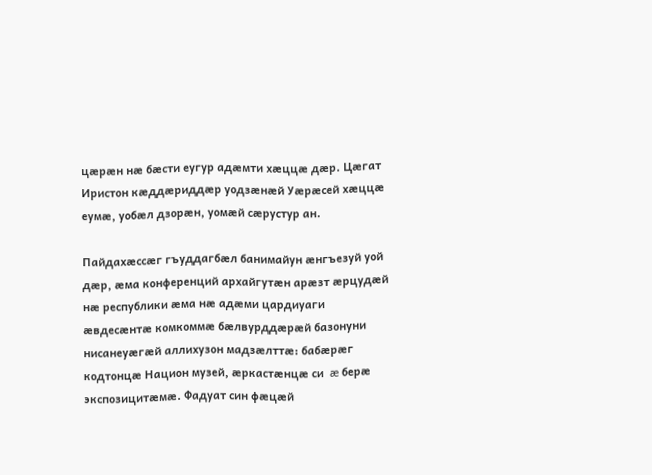цæрæн нæ бæсти еугур адæмти хæццæ дæр. Цæгат Иристон кæддæриддæр уодзæнæй Уæрæсей хæццæ еумæ, уобæл дзорæн, уомæй сæрустур ан.

Пайдахæссæг гъуддагбæл банимайун æнгъезуй уой дæр, æма конференций архайгутæн арæзт æрцудæй нæ республики æма нæ адæми цардиуаги æвдесæнтæ комкоммæ бæлвурддæрæй базонуни нисанеуæгæй аллихузон мадзæлттæ: бабæрæг кодтонцæ Национ музей, æркастæнцæ си  æ берæ  экспозицитæмæ. Фадуат син фæцæй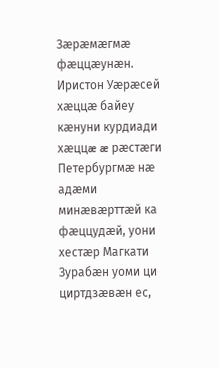Зæрæмæгмæ фæццæунæн.  Иристон Уæрæсей хæццæ байеу кæнуни курдиади хæццæ æ рæстæги Петербургмæ нæ адæми минæвæрттæй ка фæццудæй, уони хестæр Магкати Зурабæн уоми ци циртдзæвæн ес,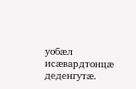уобæл исæвардтонцæ деденгутæ.